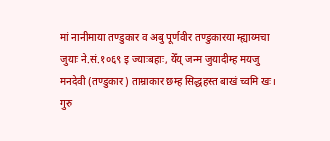मां नानीमाया तण्डुकार व अबु पूर्णवीर तण्डुकारया म्ह्याय्मचा जुयाः ने.सं.१०६९ इ ज्याःबहाः, येँय् जन्म जुयादीम्ह मयजु मनदेवी (तण्डुकार) ताम्राकार छम्ह सिद्धहस्त बाखं च्वमि खः। गुरु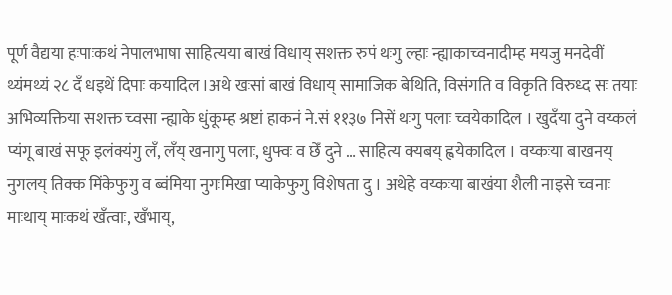पूर्ण वैद्यया हःपाःकथं नेपालभाषा साहित्यया बाखं विधाय् सशक्त रुपं थःगु ल्हाः न्ह्याकाच्वनादीम्ह मयजु मनदेवीं थ्यंमथ्यं २८ दँ धइथें दिपाः कयादिल।अथे खःसां बाखं विधाय् सामाजिक बेथिति, विसंगति व विकृति विरुध्द सः तयाः अभिव्यक्तिया सशक्त च्वसा न्ह्याके धुंकूम्ह श्रष्टां हाकनं ने.सं ११३७ निसें थःगु पलाः च्वयेकादिल । खुदँया दुने वय्कलं प्यंगू बाखं सफू इलंक्यंगु लँ, लँय् खनागु पलाः, धुफ्वः व छेँ दुने … साहित्य क्यबय् ह्वयेकादिल । वय्कःया बाखनय् नुगलय् तिक्क मिंकेफुगु व ब्वंमिया नुगःमिखा प्याकेफुगु विशेषता दु । अथेहे वय्कःया बाखंया शैली नाइसे च्वनाः माःथाय् माःकथं खँत्वाः, खँभाय्,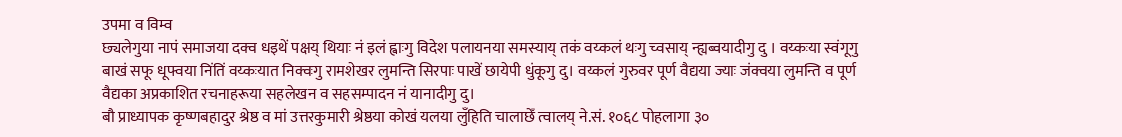उपमा व विम्व
छ्यलेगुया नापं समाजया दक्व धइथें पक्षय् थियाः नं इलं ह्वाःगु विदेश पलायनया समस्याय् तकं वय्कलं थःगु च्वसाय् न्ह्यब्वयादीगु दु । वय्कःया स्वंगूगु बाखं सफू धूफ्वया निंतिं वय्कःयात निक्वःगु रामशेखर लुमन्ति सिरपाः पाखें छायेपी धुंकूगु दु। वय्कलं गुरुवर पूर्ण वैद्यया ज्याः जंक्वया लुमन्ति व पूर्ण वैद्यका अप्रकाशित रचनाहरूया सहलेखन व सहसम्पादन नं यानादीगु दु।
बौ प्राध्यापक कृष्णबहादुर श्रेष्ठ व मां उत्तरकुमारी श्रेष्ठया कोखं यलया लुँहिति चालाछेँ त्वालय् ने.सं. १०६८ पोहलागा ३०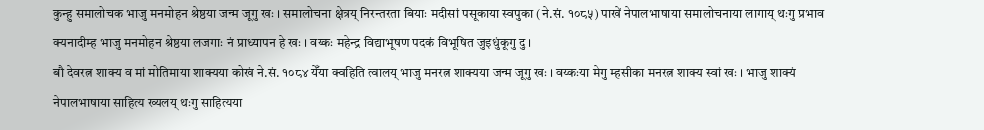कुन्हु समालोचक भाजु मनमोहन श्रेष्ठया जन्म जूगु खः । समालोचना क्षेत्रय् निरन्तरता बियाः मदीसां पसूकाया स्वपुका (ने.सं. १०८५) पाखें नेपालभाषाया समालोचनाया लागाय् थःगु प्रभाव क्यनादीम्ह भाजु मनमोहन श्रेष्ठया लजगाः नं प्राध्यापन हे खः । वय्कः महेन्द्र विद्याभूषण पदकं विभूषित जुइधुंकूगु दु ।
बौ देवरत्न शाक्य व मां मोतिमाया शाक्यया कोखं ने.सं. १०८४ येँया क्वहिति त्वालय् भाजु मनरत्न शाक्यया जन्म जूगु खः । वय्कःया मेगु म्हसीका मनरत्न शाक्य स्वां खः । भाजु शाक्यं नेपालभाषाया साहित्य ख्यलय् थःगु साहित्यया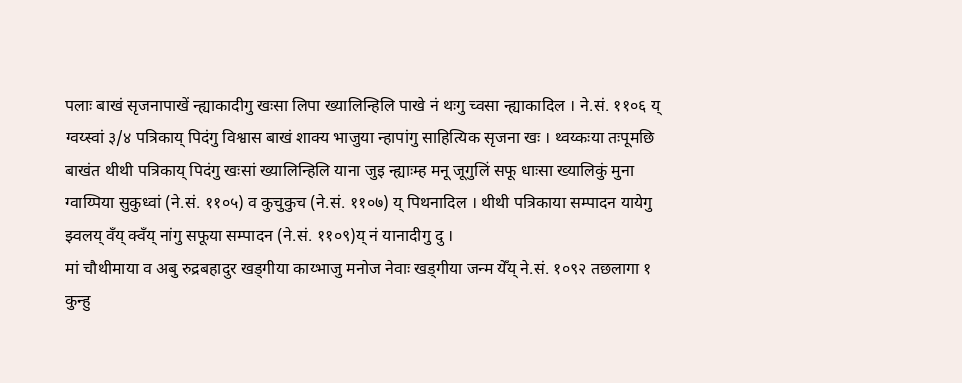पलाः बाखं सृजनापाखें न्ह्याकादीगु खःसा लिपा ख्यालिन्हिलि पाखे नं थःगु च्वसा न्ह्याकादिल । ने.सं. ११०६ य् ग्वय्स्वां ३/४ पत्रिकाय् पिदंगु विश्वास बाखं शाक्य भाजुया न्हापांगु साहित्यिक सृजना खः । थ्वय्कःया तःपूमछि बाखंत थीथी पत्रिकाय् पिदंगु खःसां ख्यालिन्हिलि याना जुइ न्ह्याःम्ह मनू जूगुलिं सफू धाःसा ख्यालिकुं मुना ग्वाय्पिया सुकुध्वां (ने.सं. ११०५) व कुचुकुच (ने.सं. ११०७) य् पिथनादिल । थीथी पत्रिकाया सम्पादन यायेगु झ्वलय् वँय् क्वँय् नांगु सफूया सम्पादन (ने.सं. ११०९)य् नं यानादीगु दु ।
मां चौथीमाया व अबु रुद्रबहादुर खड्गीया काय्भाजु मनोज नेवाः खड्गीया जन्म येँय् ने.सं. १०९२ तछलागा १ कुन्हु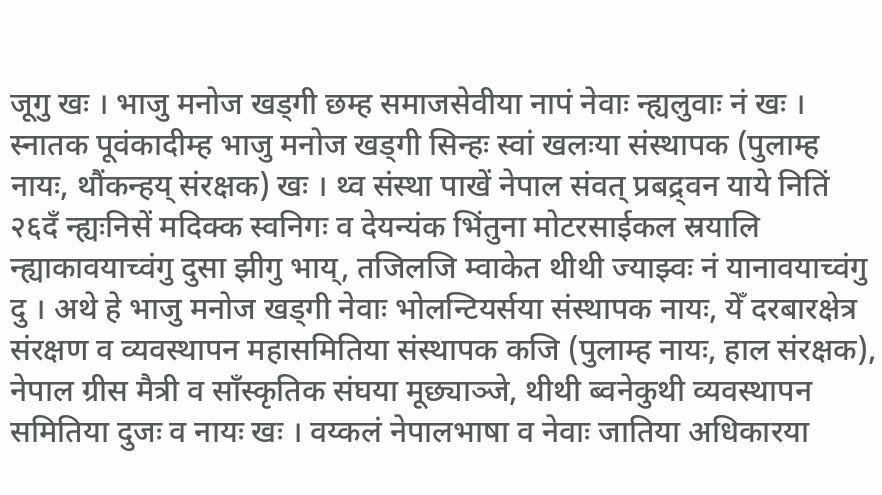जूगु खः । भाजु मनोज खड्गी छम्ह समाजसेवीया नापं नेवाः न्ह्यलुवाः नं खः । स्नातक पूवंकादीम्ह भाजु मनोज खड्गी सिन्हः स्वां खलःया संस्थापक (पुलाम्ह नायः, थौंकन्हय् संरक्षक) खः । थ्व संस्था पाखें नेपाल संवत् प्रबद्र्वन याये नितिं २६दँ न्ह्यःनिसें मदिक्क स्वनिगः व देयन्यंक भिंतुना मोटरसाईकल स्रयालि न्ह्याकावयाच्वंगु दुसा झीगु भाय्, तजिलजि म्वाकेत थीथी ज्याझ्वः नं यानावयाच्वंगु दु । अथे हे भाजु मनोज खड्गी नेवाः भोलन्टियर्सया संस्थापक नायः, येँ दरबारक्षेत्र संरक्षण व व्यवस्थापन महासमितिया संस्थापक कजि (पुलाम्ह नायः, हाल संरक्षक), नेपाल ग्रीस मैत्री व साँस्कृतिक संघया मूछ्याञ्जे, थीथी ब्वनेकुथी व्यवस्थापन समितिया दुजः व नायः खः । वय्कलं नेपालभाषा व नेवाः जातिया अधिकारया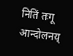नितिं तःगू आन्दोलनय्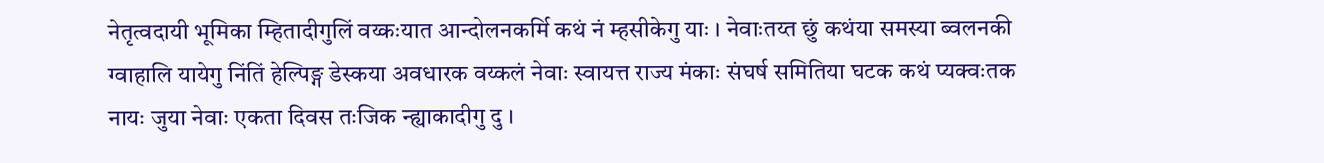नेतृत्वदायी भूमिका म्हितादीगुलिं वय्कःयात आन्दोलनकर्मि कथं नं म्हसीकेगु याः । नेवाःतय्त छुं कथंया समस्या ब्वलनकी ग्वाहालि यायेगु निंतिं हेल्पिङ्ग डेस्कया अवधारक वय्कलं नेवाः स्वायत्त राज्य मंकाः संघर्ष समितिया घटक कथं प्यक्वःतक नायः जुया नेवाः एकता दिवस तःजिक न्ह्याकादीगु दु ।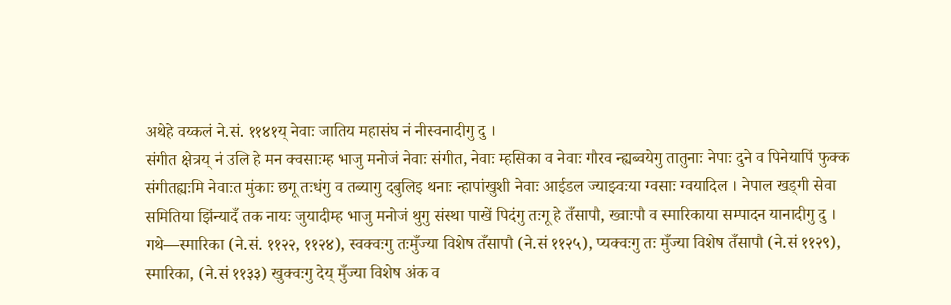अथेहे वय्कलं ने.सं. ११४१य् नेवाः जातिय महासंघ नं नीस्वनादीगु दु ।
संगीत क्षेत्रय् नं उलि हे मन क्वसाःम्ह भाजु मनोजं नेवाः संगीत, नेवाः म्हसिका व नेवाः गौरव न्ह्यब्वयेगु तातुनाः नेपाः दुने व पिनेयापिं फुक्क संगीतह्यःमि नेवाःत मुंकाः छगू तःधंगु व तब्यागु दबुलिइ थनाः न्हापांखुशी नेवाः आईडल ज्याझ्वःया ग्वसाः ग्वयादिल । नेपाल खड्गी सेवा समितिया झिंन्यादँ तक नायः जुयादीम्ह भाजु मनोजं थुगु संस्था पाखें पिदंगु तःगू हे तँसापौ, ख्वाःपौ व स्मारिकाया सम्पादन यानादीगु दु । गथे—स्मारिका (ने.सं. ११२२, ११२४), स्वक्वःगु तःमुँज्या विशेष तँसापौ (ने.सं ११२५), प्यक्वःगु तः मुँज्या विशेष तँसापौ (ने.सं ११२९), स्मारिका, (ने.सं ११३३) खुक्वःगु देय् मुँज्या विशेष अंक व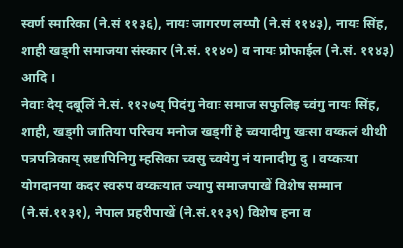स्वर्ण स्मारिका (ने.सं ११३६), नायः जागरण लय्पौ (ने.सं ११४३), नायः सिंह, शाही खड्गी समाजया संस्कार (ने.सं. ११४०) व नायः प्रोफाईल (ने.सं. ११४३) आदि ।
नेवाः देय् दबूलिं ने.सं. ११२७य् पिदंगु नेवाः समाज सफुलिइ च्वंगु नायः सिंह, शाही, खड्गी जातिया परिचय मनोज खड्गीं हे च्वयादीगु खःसा वय्कलं थीथी पत्रपत्रिकाय् स्रष्टापिनिगु म्हसिका च्वसु च्वयेगु नं यानादीगु दु । वय्कःया योगदानया कदर स्वरुप वय्कःयात ज्यापु समाजपाखें विशेष सम्मान (ने.सं.११३१), नेपाल प्रहरीपाखें (ने.सं.११३९) विशेष हना व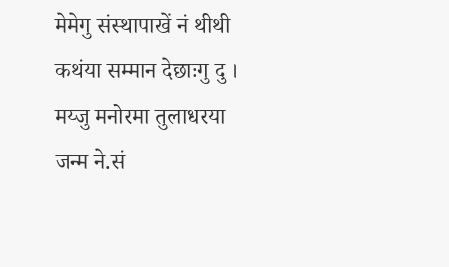मेमेगु संस्थापाखें नं थीथी कथंया सम्मान देछाःगु दु ।
मय्जु मनोरमा तुलाधरया जन्म ने.सं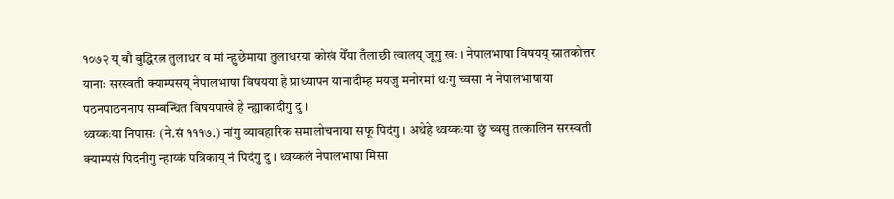१०७२ य् बौ बुद्धिरत्न तुलाधर व मां न्हुछेमाया तुलाधरया कोखं येँया तँलाछी त्वालय् जूगु खः । नेपालभाषा विषयय् स्नातकोत्तर यानाः सरस्वती क्याम्पसय् नेपालभाषा विषयया हे प्राध्यापन यानादीम्ह मयजु मनोरमां थःगु च्वसा नं नेपालभाषाया पठनपाठननाप सम्बन्धित विषयपाखे हे न्ह्याकादीगु दु ।
थ्वय्कःया निपासः (ने.सं १११७.) नांगु व्यावहारिक समालोचनाया सफू पिदंगु । अथेहे थ्वय्कःया छुं च्वसु तत्कालिन सरस्वती क्याम्पसं पिदनीगु न्हाय्कं पत्रिकाय् नं पिदंगु दु । थ्वय्कलं नेपालभाषा मिसा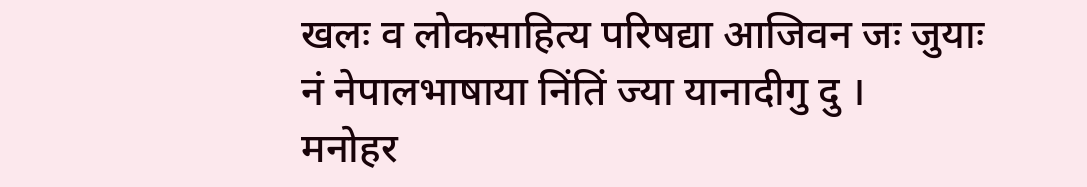खलः व लोकसाहित्य परिषद्या आजिवन जः जुयाः नं नेपालभाषाया निंतिं ज्या यानादीगु दु ।
मनोहर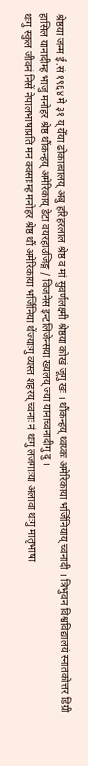श्रेष्ठया जन्म ई.सं १९६४ मे ३१ य् येँया ढोकात्वालय् अबु हरिहरलाल श्रेष्ठ व मां सुवर्णलक्ष्मी श्रेष्ठया कोखं जूगु खः । थौंकन्हय् थ्वय्कः अमेरिकाया भर्जिनियाय् च्वनादी । त्रिभुवन विश्वविद्यालयं स्नातकोत्तर डिग्री हासिल यानादीम्ह भाजु मनोहर श्रेष्ठ थौंकन्हय् अमेरिकाय् डेटा वयरहाउजिङ्ग / विजनेस इन्टलिजेन्सया ख्यलय् ज्या यानाच्वनादीगु दु ।
थःगु स्कुल जीवनं निसें नेपालभाषाप्रति मन क्वसाःम्ह मनोहर श्रेष्ठ थौं अमेरिकाया भर्जिनिया थेंज्याःगु व्यस्त शहरय् च्वनाः नं थःगु लजगाःया अलावा थःगु मातृभाषा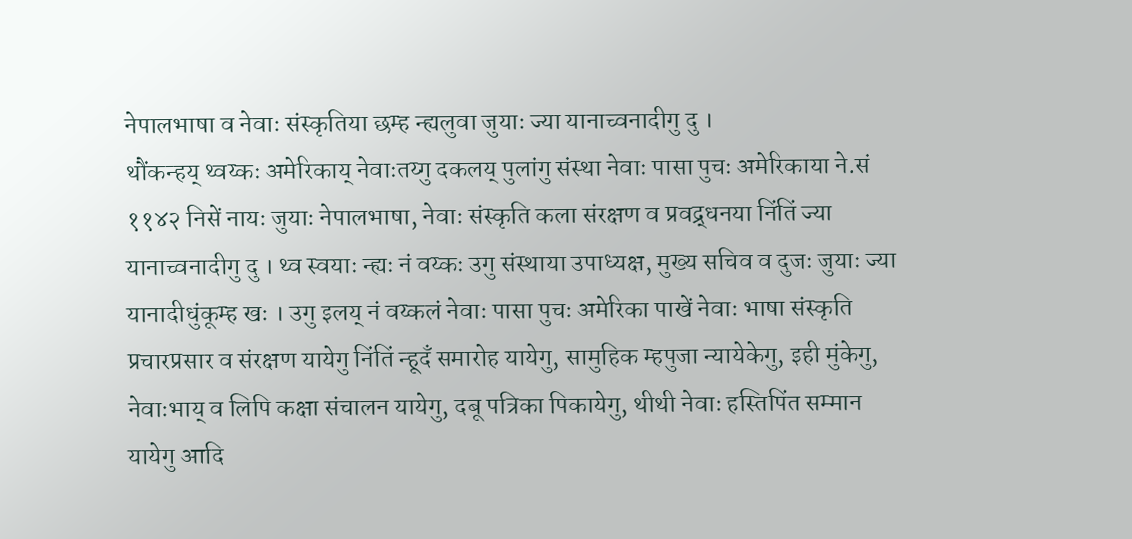नेपालभाषा व नेवाः संस्कृतिया छम्ह न्ह्यलुवा जुयाः ज्या यानाच्वनादीगु दु ।
थौंकन्हय् थ्वय्कः अमेरिकाय् नेवाःतय्गु दकलय् पुलांगु संस्था नेवाः पासा पुचः अमेरिकाया ने.सं ११४२ निसें नायः जुयाः नेपालभाषा, नेवाः संस्कृति कला संरक्षण व प्रवद्र्धनया निंतिं ज्या यानाच्वनादीगु दु । थ्व स्वयाः न्ह्यः नं वय्कः उगु संस्थाया उपाध्यक्ष, मुख्य सचिव व दुजः जुयाः ज्या यानादीधुंकूम्ह खः । उगु इलय् नं वय्कलं नेवाः पासा पुचः अमेरिका पाखें नेवाः भाषा संस्कृति प्रचारप्रसार व संरक्षण यायेगु निंतिं न्हूदँ समारोह यायेगु, सामुहिक म्हपुजा न्यायेकेगु, इही मुंकेगु, नेवाःभाय् व लिपि कक्षा संचालन यायेगु, दबू पत्रिका पिकायेगु, थीथी नेवाः हस्तिपिंत सम्मान यायेगु आदि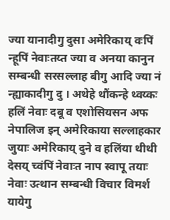ज्या यानादीगु दुसा अमेरिकाय् वःपिं न्हूपिं नेवाःतय्त ज्या व अनया कानुन सम्बन्धी सरसल्लाह बीगु आदि ज्या नं न्ह्याकादीगु दु । अथेहे थौंकन्हे थ्वय्कः हलिं नेवाः दबू व एशोसियसन अफ नेपालिज इन् अमेरिकाया सल्लाहकार जुयाः अमेरिकाय् दुने व हलिंया थीथी देसय् च्वंपिं नेवाःत नाप स्वापू तयाः नेवाः उत्थान सम्बन्धी विचार विमर्श यायेगु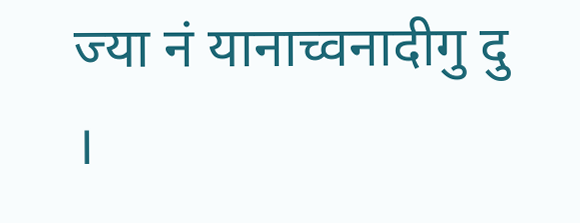ज्या नं यानाच्वनादीगु दु ।